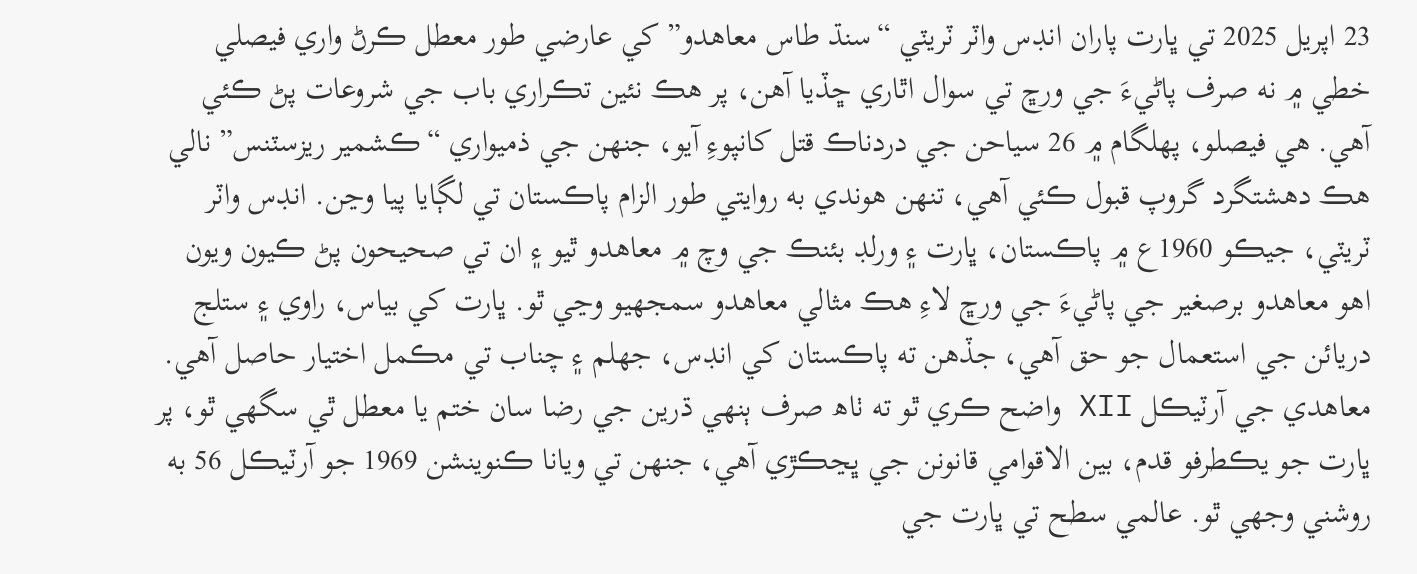23 اپريل 2025 تي ڀارت پاران انڊس واٽر ٽريٽي “سنڌ طاس معاهدو” کي عارضي طور معطل ڪرڻ واري فيصلي خطي ۾ نه صرف پاڻيءَ جي ورڇ تي سوال اٿاري ڇڏيا آهن، پر هڪ نئين تڪراري باب جي شروعات پڻ ڪئي آهي. هي فيصلو، پهلگام ۾ 26 سياحن جي دردناڪ قتل کانپوءِ آيو، جنهن جي ذميواري “ڪشمير ريزسٽنس” نالي هڪ دهشتگرد گروپ قبول ڪئي آھي، تنهن هوندي به روايتي طور الزام پاڪستان تي لڳايا پيا وڃن. انڊس واٽر ٽريٽي، جيڪو 1960ع ۾ پاڪستان، ڀارت ۽ ورلڊ بئنڪ جي وچ ۾ معاهدو ٿيو ۽ ان تي صحيحون پڻ ڪيون ويون اھو معاھدو برصغير جي پاڻيءَ جي ورڇ لاءِ هڪ مثالي معاهدو سمجهيو وڃي ٿو. ڀارت کي بياس، راوي ۽ ستلج دريائن جي استعمال جو حق آهي، جڏهن ته پاڪستان کي انڊس، جهلم ۽ چناب تي مڪمل اختيار حاصل آهي. معاهدي جي آرٽيڪل XII واضح ڪري ٿو ته ٺاھ صرف ٻنهي ڌرين جي رضا سان ختم يا معطل ٿي سگهي ٿو، پر ڀارت جو يڪطرفو قدم، بين الاقوامي قانونن جي ڀڃڪڙي آهي، جنهن تي ويانا ڪنوينشن 1969 جو آرٽيڪل 56 به روشني وجهي ٿو. عالمي سطح تي ڀارت جي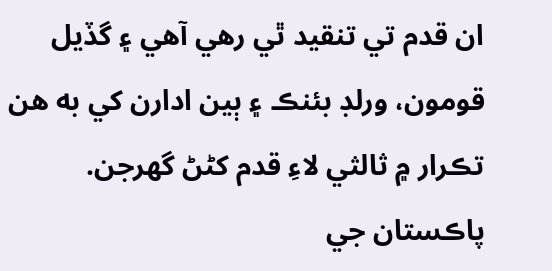ان قدم تي تنقيد ٿي رهي آهي ۽ گڏيل قومون، ورلڊ بئنڪ ۽ ٻين ادارن کي به هن تڪرار ۾ ثالثي لاءِ قدم کڻڻ گهرجن. پاڪستان جي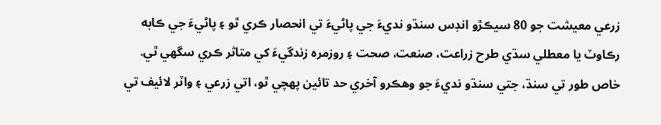زرعي معيشت جو 80 سيڪڙو انڊس سنڌو نديءَ جي پاڻيءَ تي انحصار ڪري ٿو ۽ پاڻيءَ جي ڪابه رڪاوٽ يا معطلي سڌي طرح زراعت، صنعت، صحت ۽ روزمره زندگيءَ کي متاثر ڪري سگهي ٿي. خاص طور تي سنڌ، جتي سنڌو نديءَ جو وهڪرو آخري حد تائين پهچي ٿو، اتي زرعي ۽ واٽر لائيف تي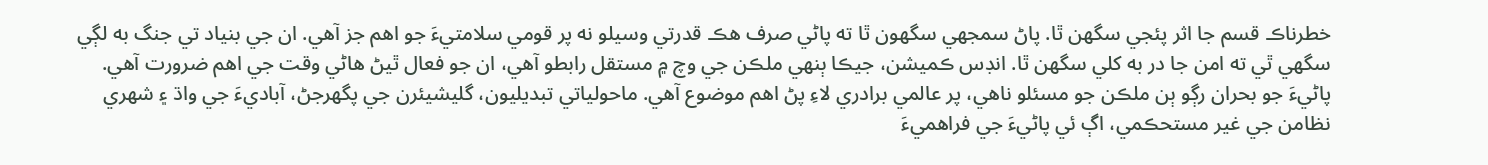خطرناڪ قسم جا اثر پئجي سگهن ٿا. پاڻ سمجهي سگهون ٿا ته پاڻي صرف هڪ قدرتي وسيلو نه پر قومي سلامتيءَ جو اهم جز آهي. ان جي بنياد تي جنگ به لڳي سگهي ٿي ته امن جا در به کلي سگهن ٿا. انڊس ڪميشن، جيڪا ٻنهي ملڪن جي وچ ۾ مستقل رابطو آهي، ان جو فعال ٿيڻ هاڻي وقت جي اهم ضرورت آهي. پاڻيءَ جو بحران رڳو ٻن ملڪن جو مسئلو ناهي، پر عالمي برادري لاءِ پڻ اهم موضوع آهي. ماحولياتي تبديليون، گليشيئرن جي پگهرجڻ، آباديءَ جي واڌ ۽ شهري نظامن جي غير مستحڪمي، اڳ ئي پاڻيءَ جي فراهميءَ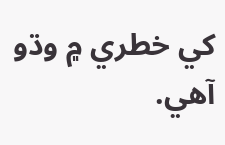کي خطري ۾ وڌو آهي.